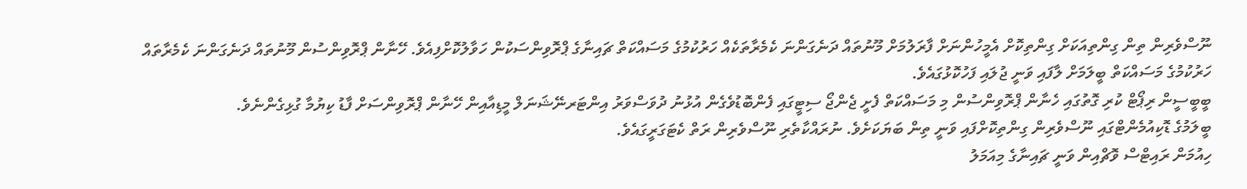ނޫސްވެރިން ތިން ގިންތިއަކަށް ގިންތިކޮށް އެމީހުންނަށް ފާރަލުމަށް މޫނުތައް ދަނެގަންނަ ކެމެރާތަކެއް ހަރުކުމުގެ މަސައްކަތް ޗައިނާގެ ޕްރޮވިންސަކުން ހަވާލުކޮށްފިއެވެ. ހޭނާން ޕްރޮވިންސުން މޫނުތައް ދަނެގަންނަ ކެމެރާތައް ހަރުކުމުގެ މަސައްކަތް ބީލަމަށް ލާފައި ވަނީ ޖުލައި ފަހުކޮޅުގައެވެ.
ބީބީސީން ރިޕޯޓް ކުރި ގޮތުގައި ހެނާން ޕްރޮވިންސުން މި މަސައްކަތް ފެށީ ޖެންޖޯ ސިޓީގައި ފެންބޮޑުވެގެން އުޅުނު ދުވަސްވަރު އިންޓަރނޭޝަނަލް މީޑިއާއިން ހޭނާން ޕްރޮވިންސަށް ފާޑު ކިޔުމާ ގުޅިގެންނެވެ.
ބީލަމުގެ ޑޮކިއުމެންޓްގައި ނޫސްވެރިން ގިންތިކޮށްފައި ވަނީ ތިން ބަޔަކަށެވެ. ނުރައްކާތެރި ނޫސްވެރިން ރަތް ކެޓަގަރީގައެވެ.
ހިއުމަން ރައިޓްސް ވޮޗްއިން ވަނީ ޗައިނާގެ މިއަމަލު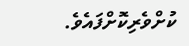ކުށްވެރިކޮށްފައެވެ.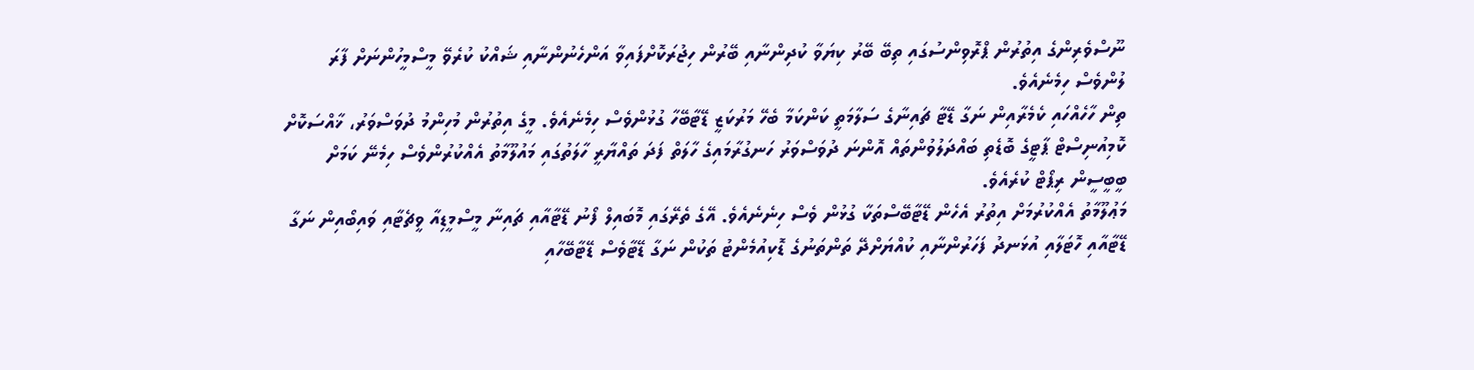ނޫސްވެރިންގެ އިތުރުން ޕްރޮވިންސުގައި ތިބޭ ބޭރު ކިޔަވާ ކުދިންނާއި ބޭރުން ހިޖުރަކޮށްފައިވާ އަންހެނުންނާއި ޝައްކު ކުރެވޭ މީސްމީހުންނަށް ފާރަ ލުންވެސް ހިމެނެއެވެ.
ތިން ހާހެއްހައި ކެމެރާއިން ނަގާ ޑޭޓާ ޗައިނާގެ ސަލާމަތީ ކަންކަމާ ބެހޭ މަރުކަޒީ ޑޭޓާބޭހާ ގުޅުންވެސް ހިމެނެއެވެ. މީގެ އިތުރުން މުހިންމު ދުވަސްވަރު، ޚާއްސަކޮށް ކޮމިއުނިސްޓް ޕާޓީގެ ބޮޑެތި ބައްދަލުވުންތައް އޮންނަ ދުވަސްވަރު ހަނގުރާމައިގެ ހާލަތް ފަދަ ތައްޔާރީ ހާލަތުގައި މައުލޫމާތު އެއްކުރުންވެސް ހިމެނޭ ކަމަށް ބީބީސީން ރިޕޯޓް ކުރެއެވެ.
މަޢުލޫމާތު އެއްކުރުމަށް އިތުރު އެހެން ޑޭޓާބޭސްތަކާ ގުޅުން ވެސް ހިނެނެއެވެ. އޭގެ ތެރޭގައި މޮބައިލް ފޯނު ޑޭޓާއާއި ޗައިނާ މީސްމީޑިއާ ވީޗެޓާއި ވައިބޯއިން ނަގާ ޑޭޓާއާއި ހޮޓަލާއި އުޅަނދު ފަހަރުންނާއި ކުއްޔަށްދޭ ތަންތަނުގެ ޑޮކިއުމެންޓު ތަކުން ނަގާ ޑޭޓާވެސް ޑޭޓާބޭހާއި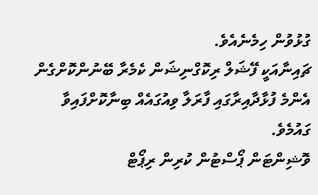ގުޅުވުން ހިމެނެއެވެ.
ޗައިނާއަކީ ފޭޝަލް ރިކޮގްނިޝަން ކެމެރާ ބޭނުންކޮށްގެން އެންމެ ފުޅާދާއިރާގައި ފާރަލާ ވިއުގައެއް ބިނާކޮށްފައިވާ ގައުމެވެ.
ވޮޝިންޓަން ޕޯސްޓުން ކުރިން ރިޕޯޓް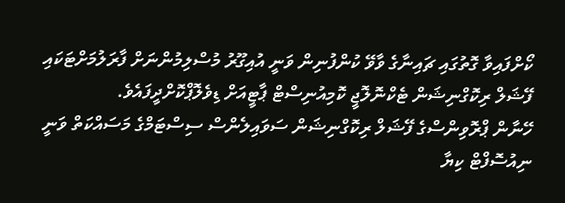ކޯށްފައިވާ ގޮތުގައި ޗައިނާގެ ވާވޭ ކުންފުނިން ވަނީ އުއިގޫރު މުސްލިމުންނަށް ފާރަލުމަށްޓަކައި ފޭޝަލް ރިކޮގްނިޝަން ޓެކްނޮލޮޖީ ކޮމިއުނިސްޓް ޕާޓީއަށް ޑިވެލޮޕްކޮށްދީފައެވެ.
ހޭނާން ޕްރޮވިންސްގެ ފޭޝަލް ރިކޮގްނިޝަން ސަވައިލެންސް ސިސްޓަމްގެ މަސައްކަތް ވަނީ ނިއުސޮފްޓް ކިޔާ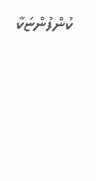ކުންފުންޏަކާ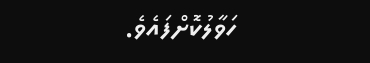ހަވާލުކޮށްފައެވެ.